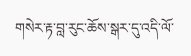གསེར་རྟ་བླ་རུང་ཆོས་སྒར་དུ་འདི་ལོ་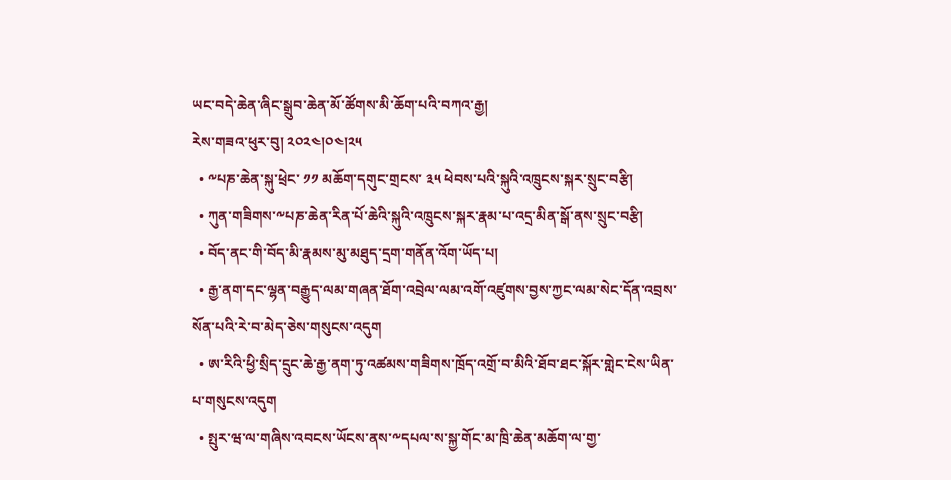ཡང་བདེ་ཆེན་ཞིང་སྒྲུབ་ཆེན་མོ་ཚོགས་མི་ཆོག་པའི་བཀའ་རྒྱ།
རེས་གཟའ་ཕུར་བུ། ༢༠༢༤།༠༤།༢༥
  • ༸པཎ་ཆེན་སྐུ་ཕྲེང་ ༡༡ མཆོག་དགུང་གྲངས་ ༣༥ ཕེབས་པའི་སྐུའི་འཁྲུངས་སྐར་སྲུང་བརྩི།
  • ཀུན་གཟིགས་༸པཎ་ཆེན་རིན་པོ་ཆེའི་སྐུའི་འཁྲུངས་སྐར་རྣམ་པ་འདྲ་མིན་སྒོ་ནས་སྲུང་བརྩི།
  • བོད་ནང་གི་བོད་མི་རྣམས་མུ་མཐུད་དྲག་གནོན་འོག་ཡོད་པ།
  • རྒྱ་ནག་དང་ལྷན་བརྒྱུད་ལམ་གཞན་ཐོག་འབྲེལ་ལམ་འགོ་འཛུགས་བྱས་ཀྱང་ལམ་སེང་དོན་འབྲས་སོན་པའི་རེ་བ་མེད་ཅེས་གསུངས་འདུག
  • ཨ་རིའི་ཕྱི་སྲིད་དྲུང་ཆེ་རྒྱ་ནག་ཏུ་འཚམས་གཟིགས་ཁྲོད་འགྲོ་བ་མིའི་ཐོབ་ཐང་སྐོར་གླེང་ངེས་ཡིན་པ་གསུངས་འདུག
  • སྤུར་ཝ་ལ་གཞིས་འབངས་ཡོངས་ནས་༸དཔལ་ས་སྐྱ་གོང་མ་ཁྲི་ཆེན་མཆོག་ལ་གྱ་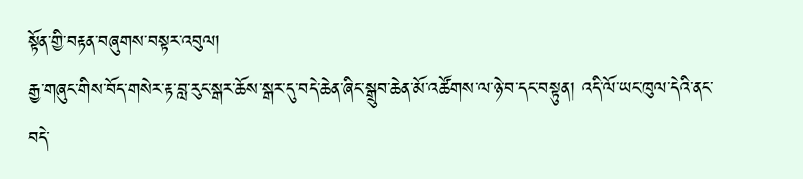སྟོན་གྱི་བརྟན་བཞུགས་བསྟར་འབུལ།
རྒྱ་གཞུང་གིས་བོད་གསེར་རྟ་བླ་རུང་སྒར་ཆོས་སྒར་དུ་བདེ་ཆེན་ཞིང་སྒྲུབ་ཆེན་མོ་འཚོགས་ལ་ཉེ་བ་དང་བསྟུན། འདི་ལོ་ཡང་ཁུལ་དེའི་ནང་བདེ་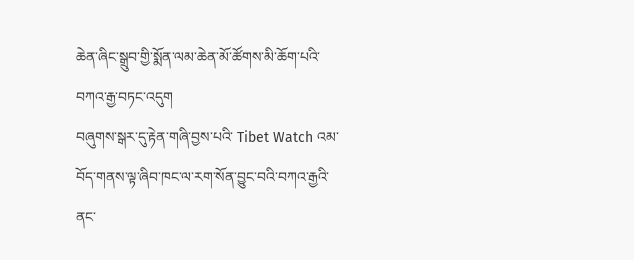ཆེན་ཞིང་སྒྲུབ་གྱི་སྨོན་ལམ་ཆེན་མོ་ཚོགས་མི་ཆོག་པའི་བཀའ་རྒྱ་བཏང་འདུག
བཞུགས་སྒར་དུ་རྟེན་གཞི་བྱས་པའི་ Tibet Watch འམ་བོད་གནས་ལྟ་ཞིབ་ཁང་ལ་རག་སོན་བྱུང་བའི་བཀའ་རྒྱའི་ནང་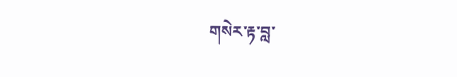གསེར་རྟ་བླ་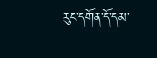རུང་དགོན་དོ་དམ་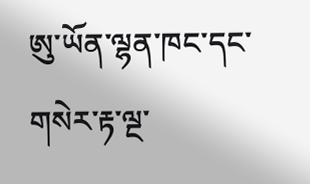ཨུ་ཡོན་ལྷན་ཁང་དང་གསེར་རྟ་ལྔ་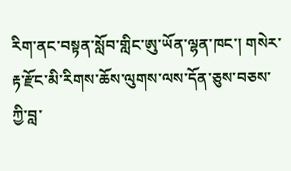རིག་ནང་བསྟན་སློབ་གླིང་ཨུ་ཡོན་ལྷན་ཁང་། གསེར་རྟ་རྫོང་མི་རིགས་ཆོས་ལུགས་ལས་དོན་ཅུས་བཅས་ཀྱི་བླ་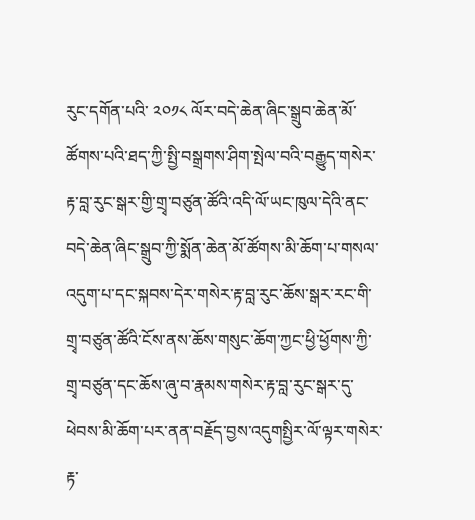རུང་དགོན་པའི་ ༢༠༡༨ ལོར་བདེ་ཆེན་ཞིང་སྒྲུབ་ཆེན་མོ་ཚོགས་པའི་ཐད་ཀྱི་སྤྱི་བསྒྲགས་ཤིག་སྤེལ་བའི་བརྒྱུད་གསེར་རྟ་བླ་རུང་སྒར་གྱི་གྲྭ་བཙུན་ཚོའི་འདི་ལོ་ཡང་ཁུལ་དེའི་ནང་བདེ་ཆེན་ཞིང་སྒྲུབ་ཀྱི་སྨོན་ཆེན་མོ་ཚོགས་མི་ཆོག་པ་གསལ་འདུག་པ་དང་སྐབས་དེར་གསེར་རྟ་བླ་རུང་ཆོས་སྒར་རང་གི་གྲྭ་བཙུན་ཚོའི་ངོས་ནས་ཆོས་གསུང་ཆོག་ཀྱང་ཕྱི་ཕྱོགས་ཀྱི་གྲྭ་བཙུན་དང་ཆོས་ཞུ་བ་རྣམས་གསེར་རྟ་བླ་རུང་སྒར་དུ་ཕེབས་མི་ཆོག་པར་ནན་བརྗོད་བྱས་འདུགསྤྱིར་ལོ་ལྟར་གསེར་རྟ་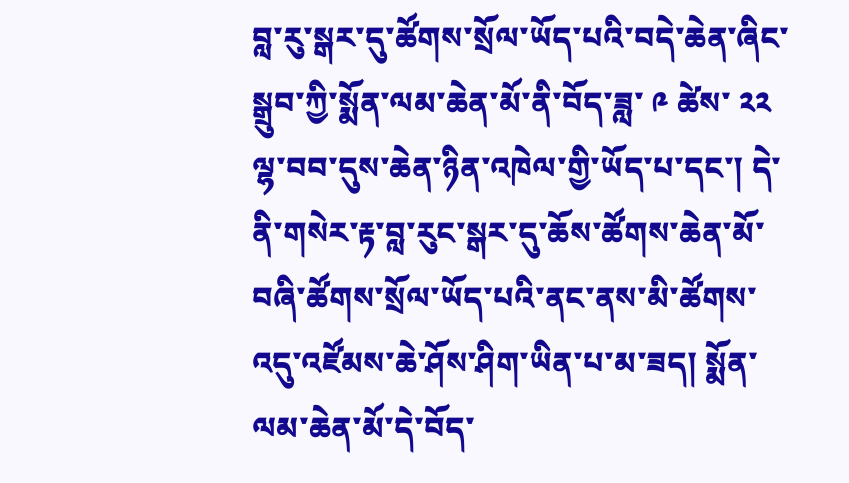བླ་རུ་སྒར་དུ་ཚོགས་སྲོལ་ཡོད་པའི་བདེ་ཆེན་ཞིང་སྒྲུབ་ཀྱི་སྨོན་ལམ་ཆེན་མོ་ནི་བོད་ཟླ་ ༩ ཚེས་ ༢༢ ལྷ་བབ་དུས་ཆེན་ཉིན་འཁེལ་གྱི་ཡོད་པ་དང་། དེ་ནི་གསེར་རྟ་བླ་རུང་སྒར་དུ་ཆོས་ཚོགས་ཆེན་མོ་བཞི་ཚོགས་སྲོལ་ཡོད་པའི་ནང་ནས་མི་ཚོགས་འདུ་འཛོམས་ཆེ་ཤོས་ཤིག་ཡིན་པ་མ་ཟད། སྨོན་ལམ་ཆེན་མོ་དེ་བོད་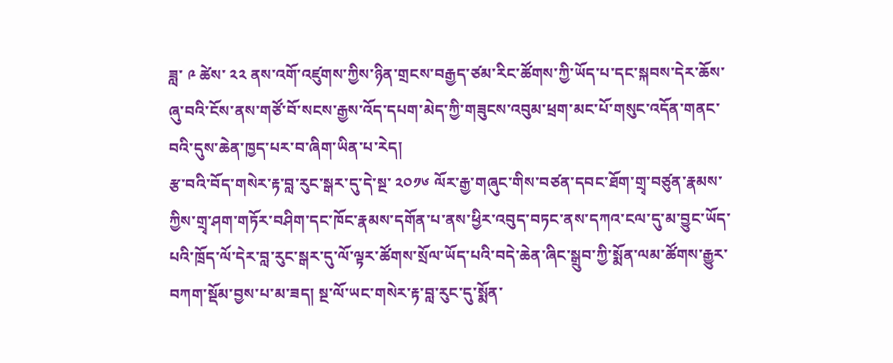ཟླ་ ༩ ཚེས་ ༢༢ ནས་འགོ་འཛུགས་ཀྱིས་ཉིན་གྲངས་བརྒྱད་ཙམ་རིང་ཚོགས་ཀྱི་ཡོད་པ་དང་སྐབས་དེར་ཆོས་ཞུ་བའི་ངོས་ནས་གཙོ་བོ་སངས་རྒྱས་འོད་དཔག་མེད་ཀྱི་གཟུངས་འབུམ་ཕྲག་མང་པོ་གསུང་འདོན་གནང་བའི་དུས་ཆེན་ཁྱད་པར་བ་ཞིག་ཡིན་པ་རེད།
རྩ་བའི་བོད་གསེར་རྟ་བླ་རུང་སྒར་དུ་དེ་སྔ་ ༢༠༡༦ ལོར་རྒྱ་གཞུང་གིས་བཙན་དབང་ཐོག་གྲྭ་བཙུན་རྣམས་ཀྱིས་གྲྭ་ཤག་གཏོར་བཤིག་དང་ཁོང་རྣམས་དགོན་པ་ནས་ཕྱིར་འབུད་བཏང་ནས་དཀའ་ངལ་དུ་མ་བྱུང་ཡོད་པའི་ཁྲོད་ལོ་དེར་བླ་རུང་སྒར་དུ་ལོ་ལྟར་ཚོགས་སྲོལ་ཡོད་པའི་བདེ་ཆེན་ཞིང་སྒྲུབ་ཀྱི་སྨོན་ལམ་ཚོགས་རྒྱུར་བཀག་སྡོམ་བྱས་པ་མ་ཟད། སྔ་ལོ་ཡང་གསེར་རྟ་བླ་རུང་དུ་སྨོན་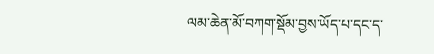ལམ་ཆེན་མོ་བཀག་སྡོམ་བྱས་ཡོད་པ་དང་ད་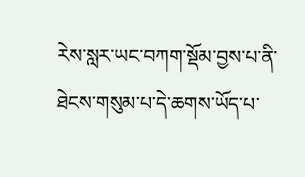རེས་སླར་ཡང་བཀག་སྡོམ་བྱས་པ་ནི་ཐེངས་གསུམ་པ་དེ་ཆགས་ཡོད་པ་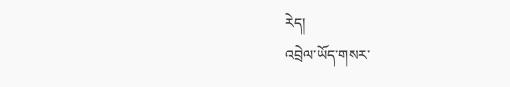རེད།
འབྲེལ་ཡོད་གསར་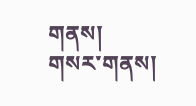གནས།
གསར་གནས།